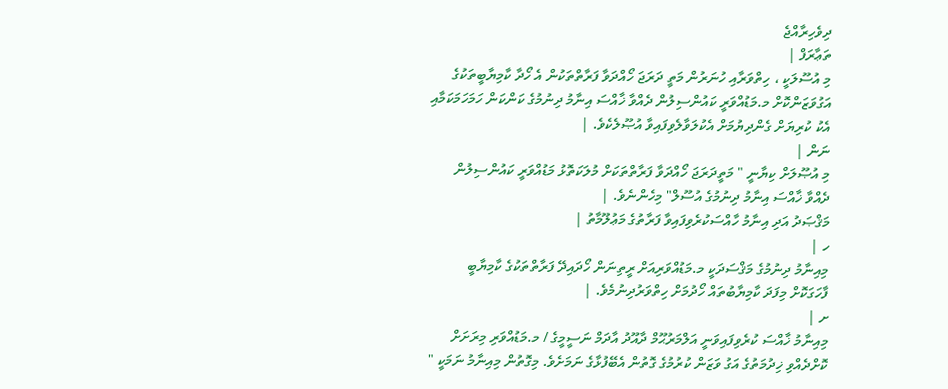ދިވެހިރާއްޖެ
ތަޢާރަފް |
މި އުސޫލަކީ ، ހިތްވަރާއި ހުނަރުން މަތީ ދަރަޖަ ހޯއްދަވާ ފަރާތްތަކުން އެ ހޯދާ ކާމިޔާބީތަކުގެ އަގުވަޒަންކޮށް މ.މަޑުއްވަރީ ކައުންސިލުން ދެއްވާ ޚާއްސަ އިނާމު ދިނުމުގެ ކަންކަން ހަމަހަމަކަމާއި އެކު ކުރިޔަށް ގެންދިޔުމަށް އެކުލަވާލެވިފައިވާ އުޞޫލެކެވެ. |
ނަން |
މި އުޞޫލަށް ކިޔާނީ " މަތީދަރަޖަ ހޯއްދަވާ ފަރާތްތަކަށް މުލަކަތޮޅު މަޑުއްވަރީ ކައުންސިލުން ދެއްވާ ޚާއްސަ އިނާމު ދިނުމުގެ އުސޫލް" މިހެންނެވެ. |
މަޤްޞަދު އަދި އިނާމު ހާއްސަކުރެވިފައިވާ ފަރާތުގެ މަޢުލޫމާތު |
ހ |
މިއިނާމު ދިނުމުގެ މަޤްސަދަކީ މ.މަޑުއްވަރިއަށް ރީތިނަން ހޯދައިދޭ ފަރާތްތަކުގެ ކާމިޔާބީ ފާހަގަކޮށް މިފަދަ ކާމިޔާބުތައް ހޯދުމަށް ހިތްވަރުދިނުމެވެ. |
ށ |
މިއިނާމު ޚާއްސަ ކުރެވިފައިވަނީ އަލްމަރުޙޫމް ދާއޫދު އާދަމް ނަސީމީގެ / މ.މަޑުއްވަރި މިރަށަށް ކޮށްދެއްވި ޚިދުމަތުގެ އަގު ވަޒަން ކުރުމުގެ ގޮތުން އެބޭފުޅާގެ ނަމަށެވެ. މިގޮތުން މިއިނާމު ނަމަކީ "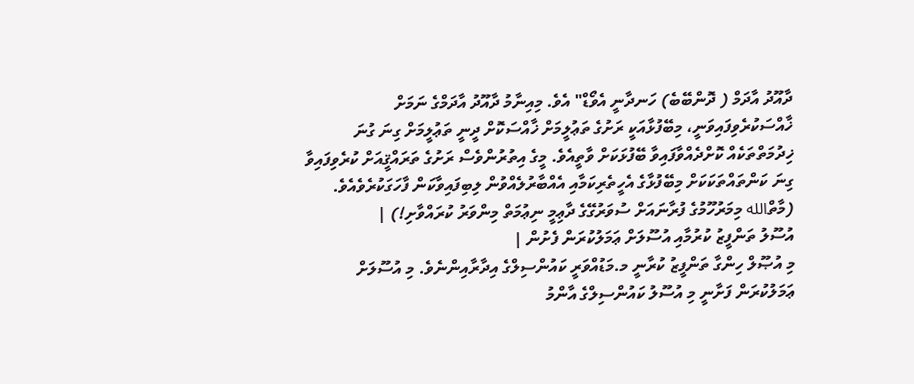ދާއޫދު އާދަމް ( ދޮންބޭބެ) ހަނދާނީ އެވޯޑް" އެވެ. މިއިނާމު ދާއޫދު އާދަމްގެ ނަމަށް ޚާއްސަކުރެވިފައިވަނީ، މިބޭފުޅާއަކީ ރަށުގެ ތަޢުލީމަށް ޚާއްސަކޮށް ދީނީ ތަޢުލީމަށް ގިނަ ގުނަ ޚިދުމަތްތަކެއް ކޮށްދެއްވާފައިވާ ބޭފުޅަކަށް ވާތީއެވެ. މީގެ އިތުރުންވެސް ރަށުގެ ތަރައްޤީއަށް ކުރެވިފައިވާ ގިނަ ކަންތައްތަކަކަށް މިބޭފުޅާގެ އެހީތެރިކަމާއި އެއްބާރުލެއްވުން ލިބިފައިވާކަން ފާހަގަކުރެވެއެވެ. (މާތްالله މިމަރުހޫމުގެ ފުރާނައަށް ސުވަރުގޭގެ ދާޢިމީ ނިޢުމަތް މިންވަރު ކުރައްވާށި!) |
އުސޫލު ތަންފީޒު ކުރުމާއި އުސޫލަށް ޢަމަލުކުރަން ފެށުން |
މި އުޞޫލް ހިންގާ ތަންފީޒު ކުރާނީ މ.މަޑުއްވަރީ ކައުންސިލްގެ އިދާރާއިންނެވެ. މި އުސޫލަށް ޢަމަލުކުރަން ފަށާނީ މި އުސޫލު ކައުންސިލްގެ އާންމު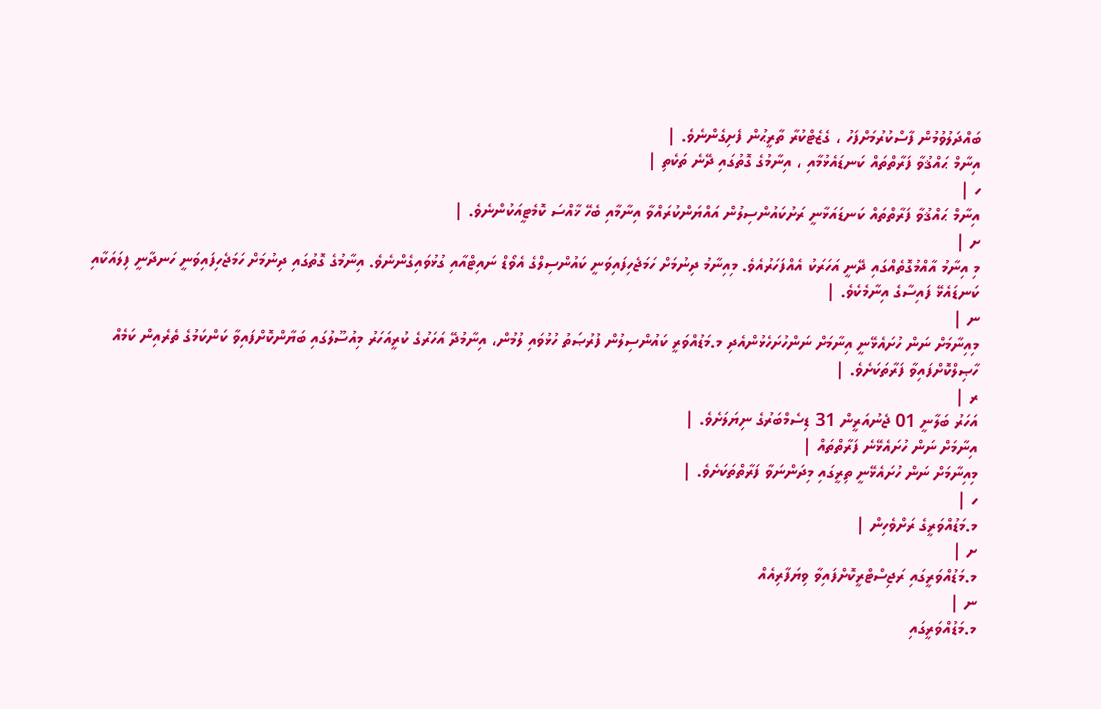ބައްދަލުވުމުން ފާސްކުރުމަށްފަހު ، ގެޒެޓްކުރާ ތާރީޙުން ފެށިގެންނެވެ. |
އިނާމް ޙައްޤުވާ ފަރާތްތައް ކަނޑައެޅުމާއި ، އިނާމުގެ ގޮތުގައި ދޭނެ ތަކެތި |
ހ |
އިނާމް ޙައްޤުވާ ފަރާތްތައް ކަނޑައަޅާނީ ރަށުކައުންސިލުން އައްޔަންކުރައްވާ އިނާމާއި ބެހޭ ޚާއްސަ ކޮމެޓީއަކުންނެވެ. |
ށ |
މި އިނާމު އާއްމުގޮތެއްގައި ދޭނީ އަހަރަކު އެއްފަހަރުއެވެ. މިއިނާމު ދިނުމަށް ހަމަޖެހިފައިވަނީ ކައުންސިލްގެ އެވޯޑް ނައިޓްއާއި ގުޅުވައިގެންނެވެ. އިނާމުގެ ގޮތުގައި ދިނުމަށް ހަމަޖެހިފައިވަނީ ހަނދާނީ ފިލައަކާއި ކަނޑައެޅޭ ފައިސާގެ އިނާމެކެވެ. |
ނ |
މިއިނާމަށް ނަން ހުށައެޅޭނީ އިނާމަށް ނަންހުށަހެޅުންއެދި މ.މަޑުއްވަރީ ކައުންސިލުން ފުރުޞަތު ހުޅުވައި ލުމުން، އިނާމުދޭ އަހަރުގެ ކުރީއަހަރު މިއުސޫލުގައި ބަޔާންކޮށްފައިވާ ކަންކަމުގެ ތެރެއިން ކަމެއް ހާޞިލްކޮށްފައިވާ ފަރާތަކަށެވެ. |
ރ |
އަހަރު ބަލާނީ 01 ޖެނުއަރީން 31 ޑިސެމްބަރުގެ ނިޔަލަށެވެ. |
އިނާމަށް ނަން ހުށައެޅޭނެ ފަރާތްތައް |
މިއިނާމަށް ނަން ހުށައެޅޭނީ ތިރީގައި މިދަންނަވާ ފަރާތްތަކަށެވެ. |
ހ |
މ.މަޑުއްވަރީގެ ރަށްވެހިން |
ށ |
މ.މަޑުއްވަރީގައި ރަޖިސްޓްރީކޮށްފައިވާ ވިޔަފާރިއެއް
ނ |
މ.މަޑުއްވަރީގައި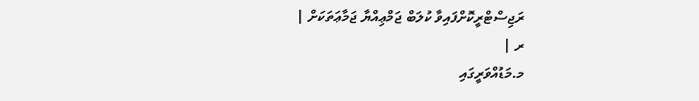ރަޖިސްޓްރީކޮށްފައިވާ ކުލަބް ޖަމްޢިއްޔާ ޖަމާޢަތަކަށް |
ރ |
މ.މަޑުއްވަރީގައި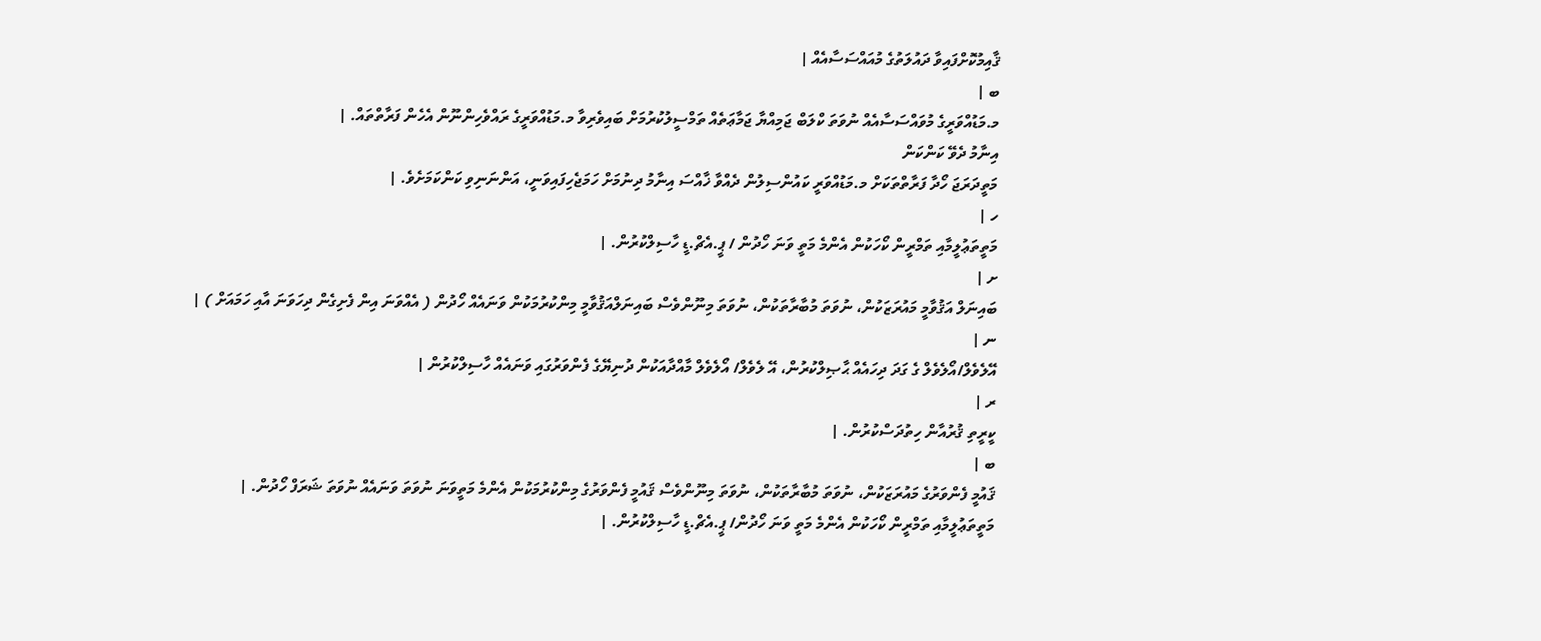ޤާއިމުކޮށްފައިވާ ދައުލަތުގެ މުއައްސަސާއެއް |
ބ |
މ.މަޑުއްވަރީގެ މުވައްސަސާއެއް ނުވަތަ ކްލަބް ޖަމިއްޔާ ޖަމާޢަތެއް ތަމްސީލުކުރުމަށް ބައިވެރިވާ މ.މަޑުއްވަރީގެ ރައްވެހިންނޫން އެހެން ފަރާތްތައް. |
އިނާމު ދެވޭ ކަންކަން
މަތީދަރަޖަ ހޯދާ ފަރާތްތަކަށް މ.މަޑުއްވަރީ ކައުންސިލުން ދެއްވާ ޚާއްސަ އިނާމު ދިނުމަށް ހަމަޖެހިފައިވަނީ، އަންނަނިވި ކަންކަމަށެވެ. |
ހ |
މަތީތަޢުލީމާއި ތަމްރީން ކޯހަކުން އެންމެ މަތީ ވަނަ ހޯދުން / ޕީ.އެޗް.ޑީ ހާސިލްކުރުން. |
ށ |
ބައިނަލް އަޤުވާމީ މައުރަޒަކުން، ނުވަތަ މުބާރާތަކުން، ނުވަތަ މިނޫންވެސް ބައިނަލްއަޤުވާމީ މިންކުރުމަކުން ވަނައެއް ހޯދުން ( އެއްވަނަ އިން ފެށިގެން ދިހަވަނަ އާއި ހަމައަށް ) |
ނ |
އޭލެވެލް/އޯލެވެލް ގެ ގަދަ ދިހައެއް ޙާޞިލްކުރުން، އޭ ލެވެލް/ އޯލެވެލް މާއްދާއަކުން ދުނިޔޭގެ ފެންވަރުގައި ވަނައެއް ހާސިލްކުރުން |
ރ |
ކީރީތި ޤުރުއާން ހިތުދަސްކުރުން. |
ބ |
ޤައުމީ ފެންވަރުގެ މައުރަޒަކުން، ނުވަތަ މުބާރާތަކުން، ނުވަތަ މިނޫންވެސް ޤައުމީ ފެންވަރުގެ މިންކުރުމަކުން އެންމެ މަތީވަނަ ނުވަތަ ވަނައެއް ނުވަތަ ޝަރަފް ހޯދުން. |
މަތީތަޢުލީމާއި ތަމްރީން ކޯހަކުން އެންމެ މަތީ ވަނަ ހޯދުން/ ޕީ.އެޗް.ޑީ ހާސިލްކުރުން. |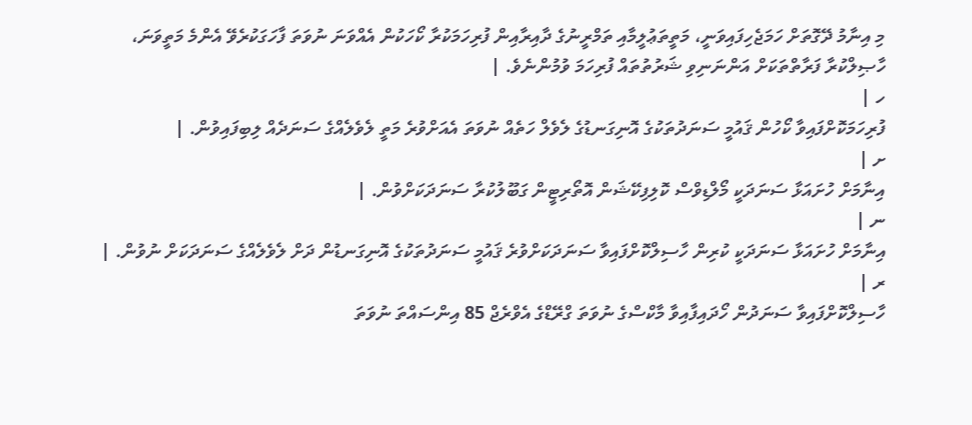މި އިނާމު ދޭގޮތަށް ހަމަޖެހިފައިވަނީ، މަތީތަޢުލީމާއި ތަމްރީނުގެ ދާއިރާއިން ފުރިހަމަކުރާ ކޯހަކުން އެއްވަނަ ނުވަތަ ފާހަގަކުރެވޭ އެންމެ މަތީވަނަ، ހާޞިލްކުރާ ފަރާތްތަކަށް އަންނަނިވި ޝަރުތުތައް ފުރިހަމަ ވުމުންނެވެ. |
ހ |
ފުރިހަމަކޮށްފައިވާ ކޯހުން ޤައުމީ ސަނަދުތަކުގެ އޮނިގަނޑުގެ ލެވެލް ހަތެއް ނުވަތަ އެއަށްވުރެ މަތީ ލެވެލެއްގެ ސަނަދެއް ލިބިފައިވުން. |
ށ |
އިނާމަށް ހުށައަޅާ ސަނަދަކީ މޯލްޑިވްސް ކޮލިފިކޭޝަން އޮތޯރިޓީން ގަބޫލުކުރާ ސަނަދަކަށްވުން. |
ނ |
އިނާމަށް ހުށައަޅާ ސަނަދަކީ ކުރިން ހާސިލްކޮށްފައިވާ ސަނަދަކަށްވުރެ ޤައުމީ ސަނަދުތަކުގެ އޮނިގަނޑުން ދަށް ލެވެލެއްގެ ސަނަދަކަށް ނުވުން. |
ރ |
ހާސިލްކޮށްފައިވާ ސަނަދުން ހޯދައިފާއިވާ މާކްސްގެ ނުވަތަ ގްރޭޑްގެ އެވްރެޖް 85 އިންސައްތަ ނުވަތަ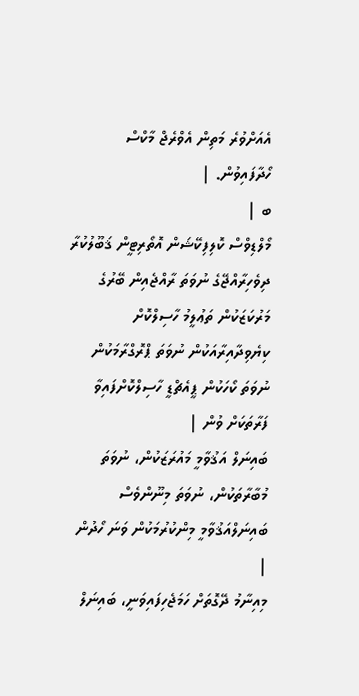އެއަށްވުރެ މަތިން އެވްރެޖް މާކްސް ހޯދާފައިވުން. |
ބ |
މޯލްޑިވްސް ކޮލިފިކޭޝަން އޮތޯރިޓީން ޤަބޫލުކުރާ ދިވެހިރާއްޖޭގެ ނުވަތަ ރާއްޖެއިން ބޭރުގެ މަރުކަޒަކުން ތަޢުލީމު ހާސިލްކޮށް ކިޔެވިދާއިރާއަކުން ނުވަތަ ޕްރޮގްރާމަކުން ނުވަތަ ކޯހަކުން ޕީއެޗްޑީ ހާސިލްކޮށްފައިވާ ފަރާތަކަށް ވުން |
ބައިނަލް އަޤުވާމީ މައުރަޒަކުން، ނުވަތަ މުބާރާތަކުން، ނުވަތަ މިނޫންވެސް ބައިނަލްއަޤުވާމީ މިންކުރުމަކުން ވަނަ ހޯދުން |
މިއިނާމު ދޭގޮތަށް ހަމަޖެހިފައިވަނީ، ބައިނަލް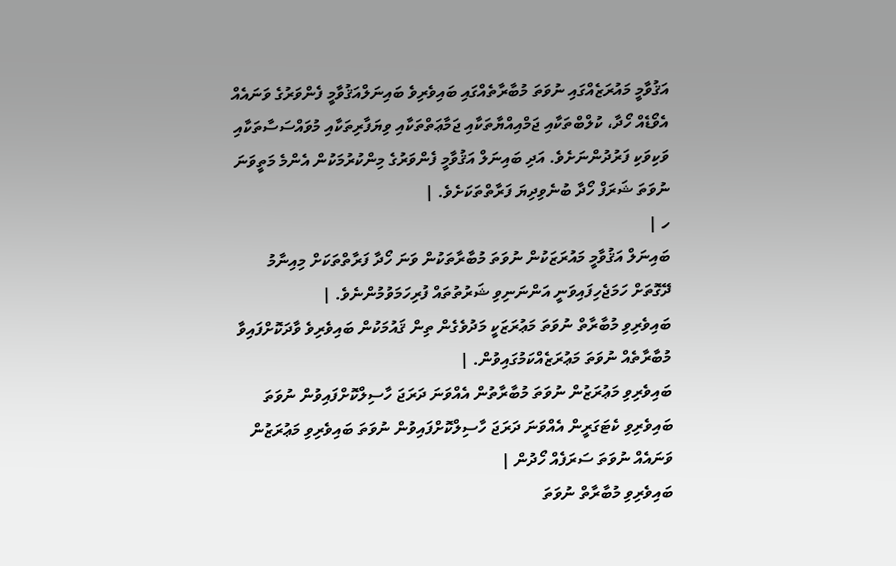އަޤުވާމީ މައުރަޒެއްގައި ނުވަތަ މުބާރާތެއްގައި ބައިވެރިވެ ބައިނަލްއަޤުވާމީ ފެންވަރުގެ ވަނައެއް އެވޯޑެއް ހޯދާ، ކުލްބްތަކާއި ޖަމްއިއްޔާތަކާއި ޖަމާޢަތްތަކާއި ވިޔަފާރިތަކާއި މުވައްސަސާތަކާއި ވަކިވަކި ފަރުދުންނަށެވެ. އަދި ބައިނަލް އަޤުވާމީ ފެންވަރުގެ މިންކުރުމަކުން އެންމެ މަތީވަނަ ނުވަތަ ޝަރަފް ހޯދާ ބުނެވިދިޔަ ފަރާތްތަކަށެވެ. |
ހ |
ބައިނަލް އަޤުވާމީ މައުރަޒަކުން ނުވަތަ މުބާރާތަކުން ވަނަ ހޯދާ ފަރާތްތަކަށް މިއިނާމު ދޭގޮތަށް ހަމަޖެހިފައިވަނީ އަންނަނިވި ޝަރުތުތައް ފުރިހަމަވުމުންނެވެ. |
ބައިވެރިވި މުބާރާތް ނުވަތަ މަޢުރަޒަކީ މަދުވެގެން ތިން ޤައުމަކުން ބައިވެރިވެ ވާދަކޮށްފައިވާ މުބާރާތެއް ނުވަތަ މަޢުރަޒެއްކަމުގައިވުން. |
ބައިވެރިވި މަޢުރަޒުން ނުވަތަ މުބާރާތުން އެއްވަނަ ދަރަޖަ ހާސިލްކޮށްފައިވުން ނުވަތަ ބައިވެރިވި ކެޓަގަރީން އެއްވަނަ ދަރަޖަ ހާސިލްކޮށްފައިވުން ނުވަތަ ބައިވެރިވި މަޢުރަޒުން ވަނައެއް ނުވަތަ ސަރަފެއް ހޯދުން |
ބައިވެރިވި މުބާރާތް ނުވަތަ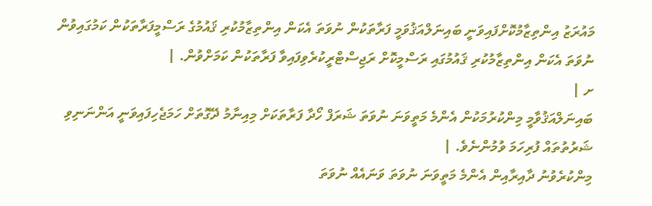މައުރަޒު އިންތިޒާމުކޮށްފައިވަނީ ބައިނަލްއަޤުވަމީ ފަރާތަކުން ނުވަތަ އެކަން އިންތިޒާމުކުރި ޤައުމުގެ ރަސްމީފަރާތަކުން ކަމުގައިވުން ނުވަތަ އެކަން އިންތިޒާމުކުރި ޤައުމުގައި ރަސްމީކޮށް ރަޖިސްޓްރީކުރެވިފައިވާ ފަރާތަކުން ކަމަށްވުން. |
ށ |
ބައިނަލްއަޤުވާމީ މިންކުރުމަކުން އެންމެ މަތީވަނަ ނުވަތަ ޝަރަފް ހޯދާ ފަރާތަކަށް މިއިނާމު ދޭގޮތަށް ހަމަޖެހިފައިވަނީ އަންނަނިވި ޝަރުތުތައް ފުރިހަމަ ވުމުންނެވެ. |
މިންކުރެވުނު ދާއިރާއިން އެންމެ މަތީވަނަ ނުވަތަ ވަނައެއް ނުވަތަ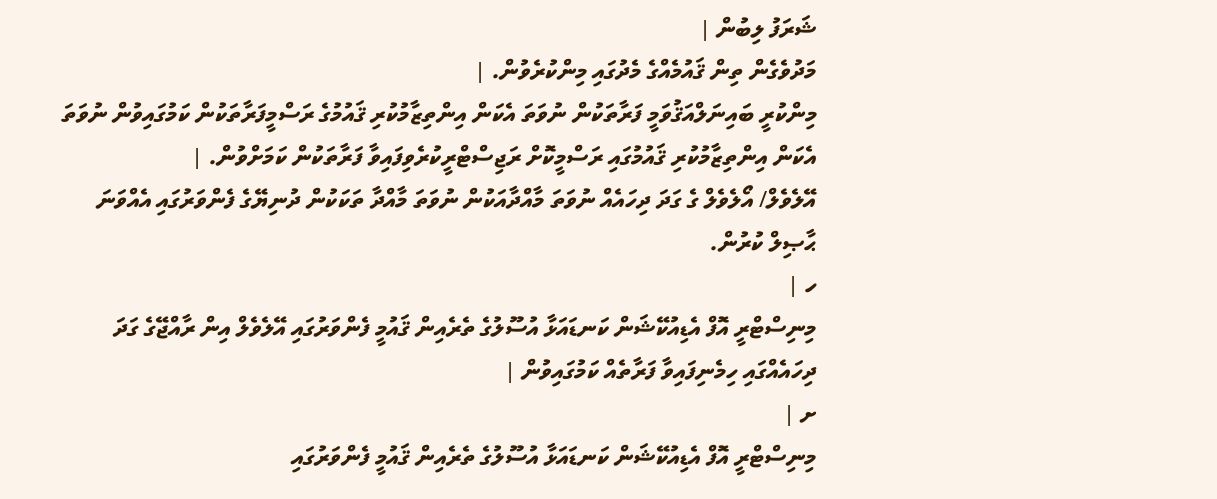ޝަރަފު ލިބުން |
މަދުވެގެން ތިން ޤައުމެއްގެ މެދުގައި މިންކުރެވުން. |
މިންކުރީ ބައިނަލްއަޤުވަމީ ފަރާތަކުން ނުވަތަ އެކަން އިންތިޒާމުކުރި ޤައުމުގެ ރަސްމީފަރާތަކުން ކަމުގައިވުން ނުވަތަ އެކަން އިންތިޒާމުކުރި ޤައުމުގައި ރަސްމީކޮށް ރަޖިސްޓްރީކުރެވިފައިވާ ފަރާތަކުން ކަމަށްވުން. |
އޭލެވެލް/ އޯލެވެލް ގެ ގަދަ ދިހައެއް ނުވަތަ މާއްދާއަކުން ނުވަތަ މާއްދާ ތަކަކުން ދުނިޔޭގެ ފެންވަރުގައި އެއްވަނަ ޙާޞިލް ކުރުން.
ހ |
މިނިސްޓްރީ އޮފް އެޑިއުކޭޝަން ކަނޑައަޅާ އުސޫލުގެ ތެރެއިން ޤައުމީ ފެންވަރުގައި އޭލެވެލް އިން ރާއްޖޭގެ ގަދަ ދިހައެއްގައި ހިމެނިފައިވާ ފަރާތެއް ކަމުގައިވުން |
ށ |
މިނިސްޓްރީ އޮފް އެޑިއުކޭޝަން ކަނޑައަޅާ އުސޫލުގެ ތެރެއިން ޤައުމީ ފެންވަރުގައި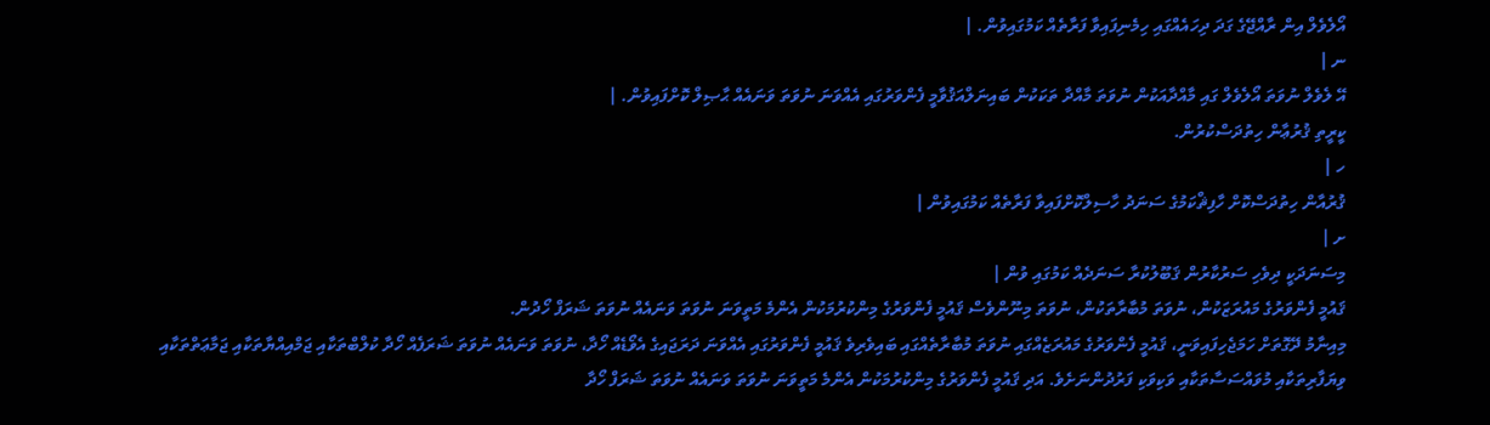އޯލެވެލް އިން ރާއްޖޭގެ ގަދަ ދިހައެއްގައި ހިމެނިފައިވާ ފަރާތެއް ކަމުގައިވުން. |
ނ |
އޭ ލެވެލް ނުވަތަ އޯލެވެލް ގައި މާއްދާއަކުން ނުވަތަ މާއްދާ ތަކަކުން ބައިނަލްއަޤުވާމީ ފެންވަރުގައި އެއްވަނަ ނުވަތަ ވަނައެއް ޙާޞިލް ކޮށްފައިވުން. |
ކީރީތި ޤުރުޢާން ހިތުދަސްކުރުން.
ހ |
ޤުރުއާން ހިތުދަސްކޮށް ހާފިޘްކަމުގެ ސަނަދު ހާސިލްކޮށްފައިވާ ފަރާތެއް ކަމުގައިވުން |
ށ |
މިސަނަދަކީ ދިވެހި ސަރުކާރުން ޤަބޫލުކުރާ ސަނަދެއް ކަމުގައި ވުން |
ޤައުމީ ފެންވަރުގެ މައުރަޒަކުން، ނުވަތަ މުބާރާތަކުން، ނުވަތަ މިނޫންވެސް ޤައުމީ ފެންވަރުގެ މިންކުރުމަކުން އެންމެ މަތީވަނަ ނުވަތަ ވަނައެއް ނުވަތަ ޝަރަފް ހޯދުން.
މިއިނާމު ދޭގޮތަށް ހަމަޖެހިފައިވަނީ، ޤައުމީ ފެންވަރުގެ މައުރަޒެއްގައި ނުވަތަ މުބާރާތެއްގައި ބައިވެރިވެ ޤައުމީ ފެންވަރުގައި އެއްވަނަ ދަރަޖައިގެ އެވޯޑެއް ހޯދާ، ނުވަތަ ވަނައެއް ނުވަތަ ޝަރަފެއް ހޯދާ ކުލްބްތަކާއި ޖަމްއިއްޔާތަކާއި ޖަމާޢަތްތަކާއި ވިޔަފާރިތަކާއި މުވައްސަސާތަކާއި ވަކިވަކި ފަރުދުންނަށެވެ. އަދި ޤައުމީ ފެންވަރުގެ މިންކުރުމަކުން އެންމެ މަތީވަނަ ނުވަތަ ވަނައެއް ނުވަތަ ޝަރަފް ހޯދާ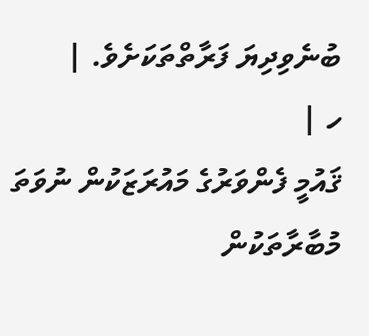ބުނެވިދިޔަ ފަރާތްތަކަށެވެ. |
ހ |
ޤައުމީ ފެންވަރުގެ މައުރަޒަކުން ނުވަތަ މުބާރާތަކުން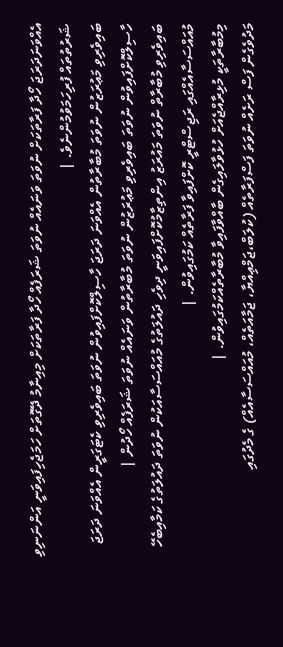އެއްވަނަދަރަޖަ ހޯދާ ފަރާތަކަށް ނުވަތަ ވަނައެއް ނުވަތަ ޝަރަފެއް ހޯދާ ފަރާތަކަށް މިއިނާމު ދޭގޮތަށް ހަމަޖެހިފައިވަނީ އަންނަނިވި ޝަރުތުތައް ފުރިހަމަވުމުންނެވެ. |
ބައިވެރިވި މަޢުރަޒުން ނުވަތަ މުބާރާތުން އެއްވަނަ ދަރަޖަ ހާސިލްކޮށްފައިވުން ނުވަތަ ބައިވެރިވި ކެޓަގަރީން އެއްވަނަ ދަރަޖަ ހާސިލްކޮށްފައިވުން ނުވަތަ ބައިވެރިވި މަޢުރަޒުން ނުވަތަ މުބާރާތުން ވަނައެއް ނުވަތަ ޝަރަފެއް ހޯދުން |
ބައިވެރިވި މުބާރާތް ނުވަތަ މައުރަޒު އިންތިޒާމުކޮށްފައިވަނީ ދިވެހި ދައުލަތުގެ މުއައްސަސާއަކުން ނުވަތަ ދައުލަތުގެ ކަމާއިބެހޭ މުއައްސަސާއެއްގައި ރަޖިސްޓްރީ ކޮށްފައިވާ ފަރާތެއް ކަމުގައިވުން. |
މިމުބާރާތަކީ މުޅިރާއްޖެއަށް ހުޅުވާލައިގެން ބާއްވާފައިވާ މުބާރާތެއްކަމުގައިވުން. |
މަދުވެގެން ފަސް ރަށެއް ނުވަތަ ފަސްފަރާތެއް (ކުލަބް،ޖަމްޢިއްޔާ، ޖަމާއަތެއް، މުއައްސަސާއެއް) ގެ މެދުގައި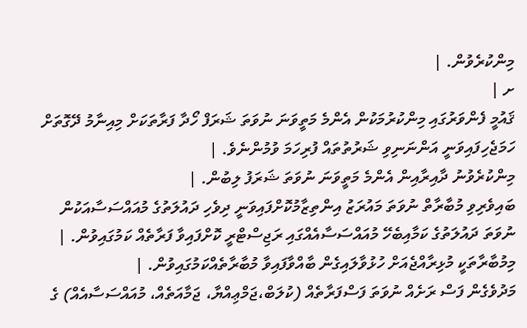މިންކުރެވުން. |
ށ |
ޤައުމީ ފެންވަރުގައި މިންކުރުމަކުން އެންމެ މަތީވަނަ ނުވަތަ ޝަރަފް ހޯދާ ފަރާތަކަށް މިއިނާމު ދޭގޮތަށް ހަމަޖެހިފައިވަނީ އަންނަނިވި ޝަރުތުތައް ފުރިހަމަ ވުމުންނެވެ. |
މިންކުރެވުނު ދާއިރާއިން އެންމެ މަތީވަނަ ނުވަތަ ޝަރަފު ލިބުން. |
ބައިވެރިވި މުބާރާތް ނުވަތަ މައުރަޒު އިންތިޒާމުކޮށްފައިވަނީ ދިވެހި ދައުލަތުގެ މުއައްސަސާއަކުން ނުވަތަ ދައުލަތުގެ ކަމާއިބެހޭ މުއައްސަސާއެއްގައި ރަޖިސްޓްރީ ކޮށްފައިވާ ފަރާތެއް ކަމުގައިވުން. |
މިމުބާރާތަކީ މުޅިރާއްޖެއަށް ހުޅުވާލައިގެން ބާއްވާފައިވާ މުބާރާތެއްކަމުގައިވުން. |
މަދުވެގެން ފަސް ރަށެއް ނުވަތަ ފަސްފަރާތެއް (ކުލަބް،ޖަމްޢިއްޔާ، ޖަމާއަތެއް، މުއައްސަސާއެއް) ގެ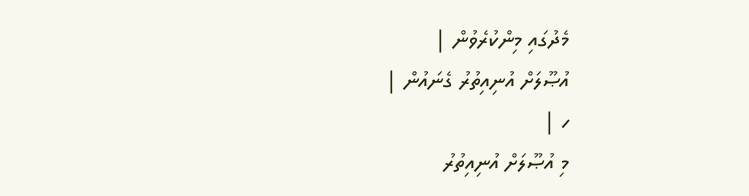މެދުގައި މިންކުރެވުން |
އުޞޫލަށް އުނިއިތުރު ގެނައުން |
ހ |
މި އުޞޫލަށް އުނިއިތުރު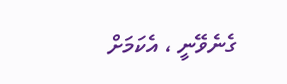ގެނެވޭނީ ، އެކަމަށް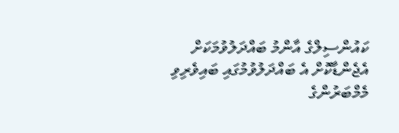ކައުންސިލްގެ އާންމު ބައްދަލުވުމަކަށް އެޖެންޑާކޮށް އެ ބައްދަލުވުމުގައި ބައިވެރިވި މެމްބަރުންގެ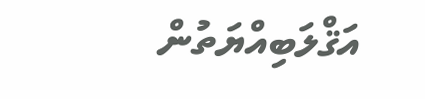އަޤްލަބިއްޔަތުން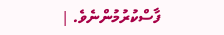ފާސްކުރުމުންނެވެ. |